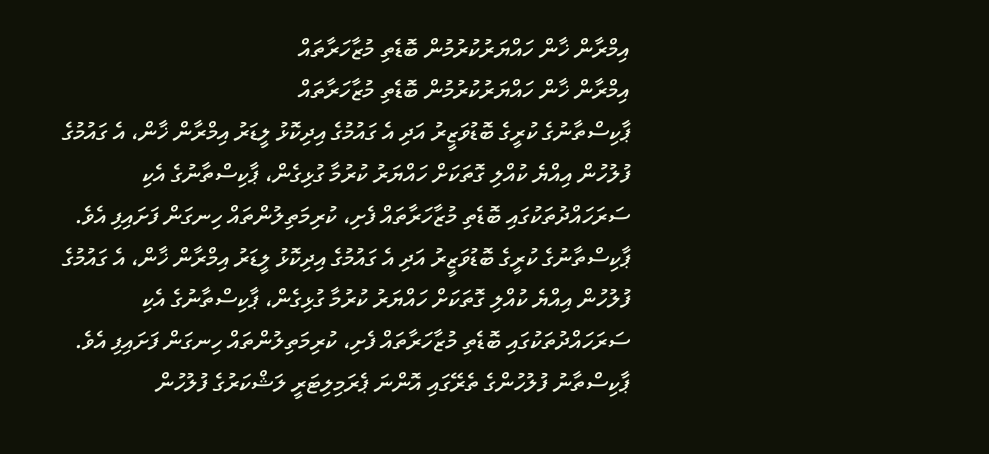އިމްރާން ޚާން ހައްޔަރުކުރުމުން ބޮޑެތި މުޒާހަރާތައް
އިމްރާން ޚާން ހައްޔަރުކުރުމުން ބޮޑެތި މުޒާހަރާތައް
ޕާކިސްތާނުގެ ކުރީގެ ބޮޑުވަޒީރު އަދި އެ ގައުމުގެ އިދިކޮޅު ލީޑަރު އިމްރާން ޚާން، އެ ގައުމުގެ ފުލުހުން އިއްޔެ ކުއްލި ގޮތަކަށް ހައްޔަރު ކުރުމާ ގުޅިގެން، ޕާކިސްތާނުގެ އެކި ސަރަހައްދުތަކުގައި ބޮޑެތި މުޒާހަރާތައް ފެށި، ކުރިމަތިލުންތައް ހިނގަން ފަށައިފި އެވެ.
ޕާކިސްތާނުގެ ކުރީގެ ބޮޑުވަޒީރު އަދި އެ ގައުމުގެ އިދިކޮޅު ލީޑަރު އިމްރާން ޚާން، އެ ގައުމުގެ ފުލުހުން އިއްޔެ ކުއްލި ގޮތަކަށް ހައްޔަރު ކުރުމާ ގުޅިގެން، ޕާކިސްތާނުގެ އެކި ސަރަހައްދުތަކުގައި ބޮޑެތި މުޒާހަރާތައް ފެށި، ކުރިމަތިލުންތައް ހިނގަން ފަށައިފި އެވެ.
ޕާކިސްތާނު ފުލުހުންގެ ތެރޭގައި އޮންނަ ޕެރަމިލިޓަރީ ލަޝްކަރުގެ ފުލުހުން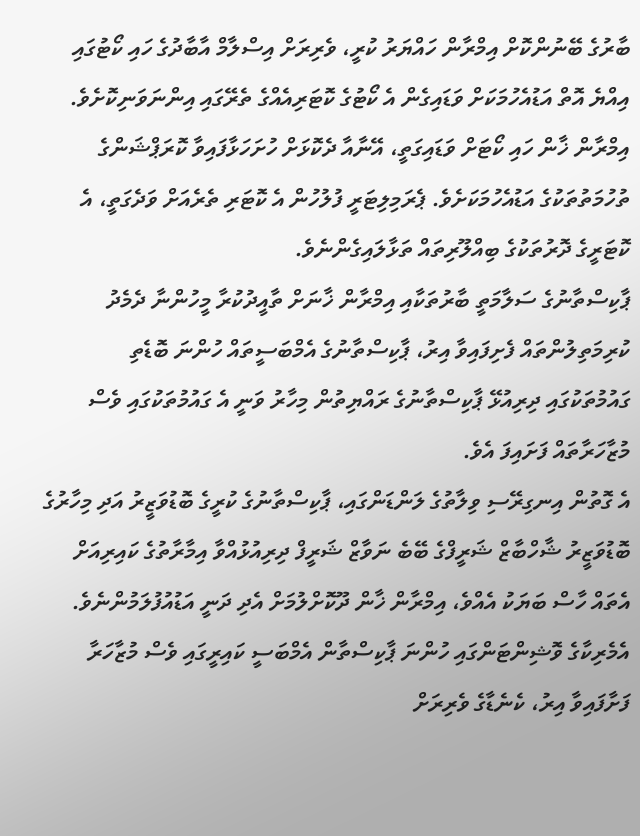ބާރުގެ ބޭނުންކޮށް އިމްރާން ހައްޔަރު ކުރީ، ވެރިރަށް އިސްލާމް އާބާދުގެ ހައި ކޯޓުގައި އިއްޔެ އޮތް އަޑުއެހުމަކަށް ވަޑައިގެން އެ ކޯޓުގެ ކޮޓަރިއެއްގެ ތެރޭގައި އިންނަވަނިކޮށެވެ. އިމްރާން ޚާން ހައި ކޯޓަށް ވަޑައިގަތީ، އޭނާއާ ދެކޮޅަށް ހުށަހަޅާފައިވާ ކޮރަޕްޝަންގެ ތުހުމަތުތަކުގެ އަޑުއެހުމަކަށެވެ. ޕެރަމިލިޓަރީ ފުލުހުން އެ ކޮޓަރި ތެރެއަށް ވަދެގަތީ، އެ ކޮޓަރީގެ ދޮރުތަކުގެ ބިއްލޫރިތައް ތަޅާލައިގެންނެވެ.
ޕާކިސްތާނުގެ ސަލާމަތީ ބާރުތަކާއި އިމްރާން ޚާނަށް ތާއީދުކުރާ މީހުންނާ ދެމެދު ކުރިމަތިލުންތައް ފެށިފައިވާ އިރު، ޕާކިސްތާނުގެ އެމްބަސީތައް ހުންނަ ބޮޑެތި ގައުމުތަކުގައި ދިރިއުޅޭ ޕާކިސްތާނުގެ ރައްޔިތުން މިހާރު ވަނީ އެ ގައުމުތަކުގައި ވެސް މުޒާހަރާތައް ފަށައިފަ އެވެ.
އެ ގޮތުން އިނގިރޭސި ވިލާތުގެ ލަންޑަންގައި، ޕާކިސްތާނުގެ ކުރީގެ ބޮޑުވަޒީރު އަދި މިހާރުގެ ބޮޑުވަޒީރު ޝާހްބާޒް ޝަރީފްގެ ބޭބެ ނަވާޒް ޝަރީފް ދިރިއުޅުއްވާ އިމާރާތުގެ ކައިރިއަށް އެތައް ހާސް ބަޔަކު އެއްވެ، އިމްރާން ޚާން ދޫކޮށްލުމަށް އެދި ދަނީ އަޑުއުފުލަމުންނެވެ. އެމެރިކާގެ ވޮޝިންޓަންގައި ހުންނަ ޕާކިސްތާން އެމްބަސީ ކައިރީގައި ވެސް މުޒާހަރާ ފަށާފައިވާ އިރު، ކެނެޑާގެ ވެރިރަށް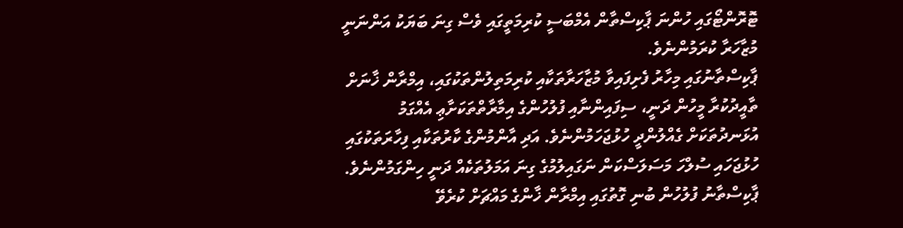ޓޮރޮންޓޯގައި ހުންނަ ޕާކިސްތާން އެމްބަސީ ކުރިމަތީގައި ވެސް ގިނަ ބަޔަކު އަންނަނީ މުޒާހަރާ ކުރަމުންނެވެ.
ޕާކިސްތާނުގައި މިހާރު ފެށިފައިވާ މުޒާހަރާތަކާއި ކުރިމަތިލުންތަކުގައި، އިމްރާން ޚާނަށް ތާއީދުކުރާ މީހުން ދަނީ، ސިފައިންނާއި ފުލުހުންގެ އިމާރާތްތަކަށާޢި އެއްގަމު އުޅަނދުތަކަށް ގެއްލުންދީ ހުޅުޖަހަމުންނެވެ. އަދި އާންމުންގެ ކާރުތަކާއި ފިހާރަތަކުގައި ހުޅުޖަހައި ސުލްހަ މަސަލަސްކަން ނަގައިލުމުގެ ގިނަ އަމަލުތަކެއް ދަނީ ހިންގަމުންނެވެ.
ޕާކިސްތާނު ފުލުހުން ބުނި ގޮތުގައި އިމްރާން ޚާންގެ މައްޗަށް ކުރެވޭ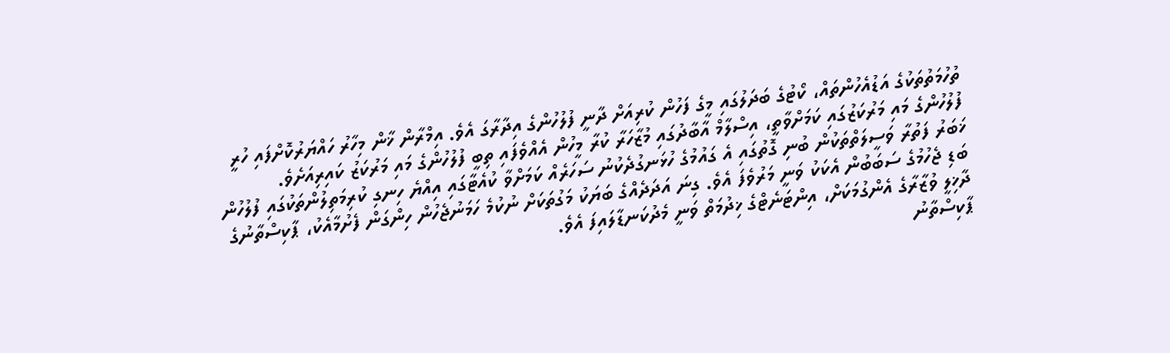ތުހުމަތުތަކުގެ އަޑުއެހުންތައް، ކޯޓުގެ ބަދަލުގައި މީގެ ފަހުން ކުރިއަށް ދާނީ ފުލުހުންގެ އިދާރާގަ އެވެ. އިމްރާން ޚާން މިހާރު ހައްޔަރުކޮށްފައި ހުރީ ފުލުހުންގެ މައި މަރުކަޒުގައި ކަމަށްވާތީ، އިސްލާމް އާބާދުގައި މުޒާހަރާ ކުރާ މީހުން އެއްވެފައި ތިބީ ފުލުހުންގެ މައި މަރުކަޒު ކައިރިއަށެވެ.
ޚަބަރު ފަތުރާ ވަސީލަތްތަކުން ބުނި ގޮތުގައި އެ ގައުމުގެ ހުޅަނގުދެކުނު ސަހަރެއް ކަމަށްވާ ކުއެޓާގައި އިއްޔެ ހިނގި ކުރިމަތިލުންތަކުގައި ފުލުހުން ބަޑި ޖެހުމުގެ ސަބަބުން އެކަކު ވަނީ މަރުވެފަ އެވެ. ގިނަ އަދަދެއްގެ ބަޔަކު މަގުތަކަށް ނުކުމެ ހަމަނުޖެހުން ހިންގަން ފެށުމާއެކު، ޕާކިސްތާނުގެ ދާޚިލީ ވުޒާރާގެ އެންގުމަކަށް، އިންޓަނެޓްގެ ޚިދުމަތް ވަނީ މެދުކަނޑާލައިފަ އެވެ.
ޕާކިސްތާނު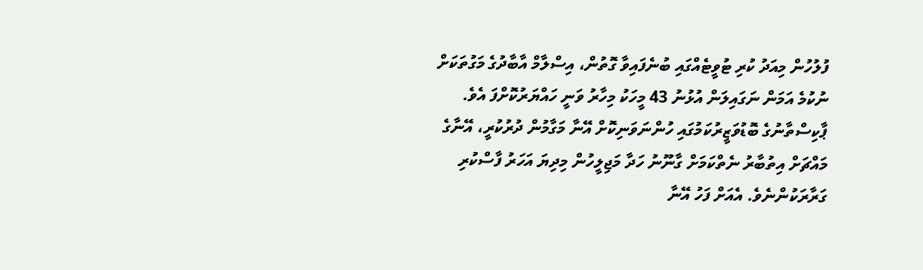ފުލުހުން މިއަދު ކުރި ޓުވީޓެއްގައި ބުނެފައިވާ ގޮތުން، އިސްލާމް އާބާދުގެ މަގުތަކަށް ނުކުމެ އަމަން ނަގައިލަން އުޅުނު 43 މީހަކު މިހާރު ވަނީ ހައްޔަރުކޮށްފަ އެވެ.
ޕާކިސްތާނުގެ ބޮޑުވަޒީރުކަމުގައި ހުންނަވަނިކޮށް އޭނާ މަގާމުން ދުރުކުރީ، އޭނާގެ މައްޗަށް އިތުބާރު ނެތްކަމަށް ގާނޫނު ހަދާ މަޖިލީހުން މިދިޔަ އަހަރު ފާސްކުރި ގަރާރަކުންނެވެ. އެއަށް ފަހު އޭނާ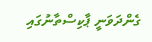ގެންދަވަނީ ޕާކިސްތާނުގައި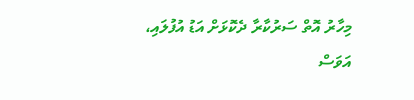މިހާރު އޮތް ސަރުކާރާ ދެކޮޅަށް އަޑު އުފުލައި، އަވަސް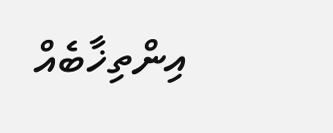އިންތިޚާބެއް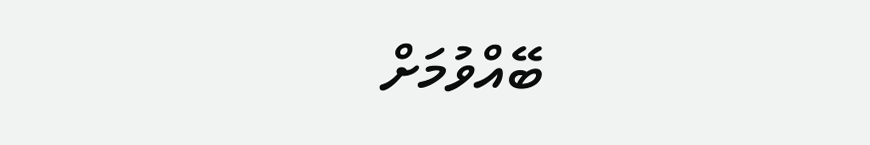ބޭއްވުމަށް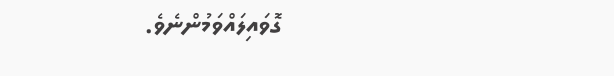ގޮވައިލައްވަމުންނެވެ.